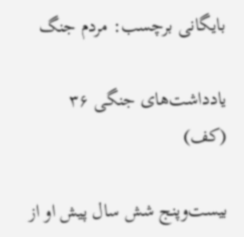بایگانی برچسب: مردم جنگ

یادداشت‌های جنگی ۳۶ (کف)

بیست‌و‌پنج شش سال پیش او از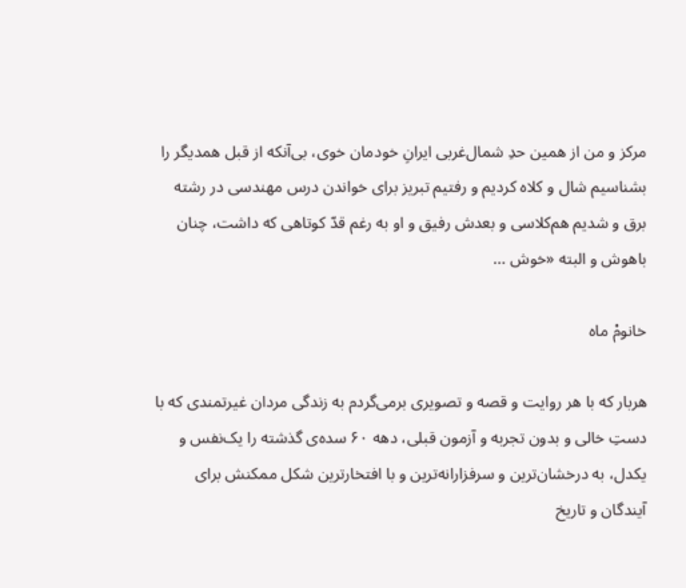مرکز و من از همین حدِ شمال‌غربی ایرانِ خودمان خوی، بی‌آنکه از قبل همدیگر را بشناسیم شال و کلاه کردیم و رفتیم تبریز برای خواندن درس مهندسی در رشته برق و شدیم هم‌کلاسی و بعدش رفیق و او به رغم قدّ کوتاهی که داشت، چنان باهوش و البته «خوش …

خانومْ ماه

هربار که با هر روایت و قصه و تصویری برمی‌گردم به زندگی مردان غیرتمندی که با دستِ خالی و بدون تجربه و آزمون قبلی، دهه ۶۰ سده‌ی گذشته را یک‌نفس و یکدل، به درخشان‌ترین و سرفزارانه‌ترین و با افتخارترین شکل ممکنش برای آیندگان و تاریخ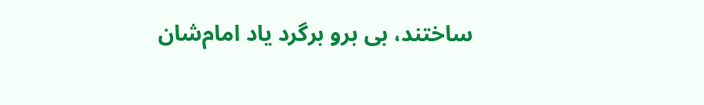ساختند، بی برو برگرد یاد امام‌شان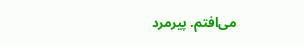می‌افتم. پیرمرد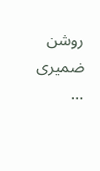روشن ضمیری …